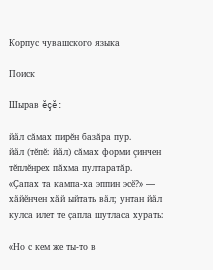Корпус чувашского языка

Поиск

Шырав ĕçĕ:

йӑл сăмах пирĕн базăра пур.
йӑл (тĕпĕ: йӑл) сăмах форми çинчен тĕплĕнрех пăхма пултаратăр.
«Ҫапах та кампа-ха эппин эсӗ?» — хӑйӗнчен хӑй ыйтать вӑл; унтан йӑл кулса илет те ҫапла шутласа хурать:

«Но с кем же ты-то в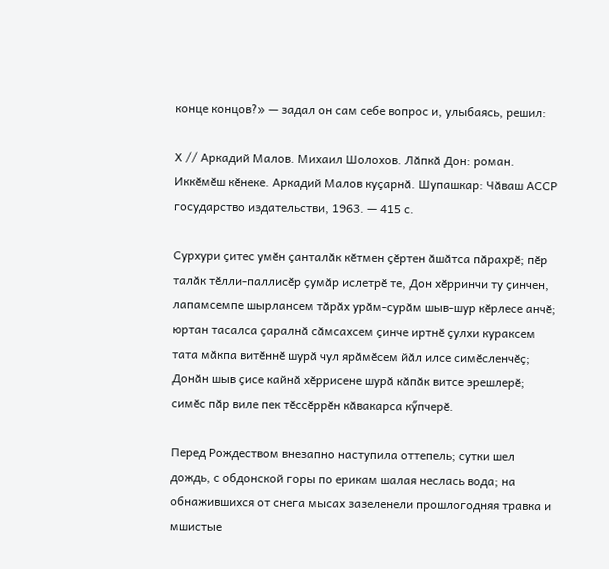конце концов?» — задал он сам себе вопрос и, улыбаясь, решил:

X // Аркадий Малов. Михаил Шолохов. Лӑпкӑ Дон: роман. Иккӗмӗш кӗнеке. Аркадий Малов куҫарнӑ. Шупашкар: Чӑваш АССР государство издательстви, 1963. — 415 с.

Сурхури ҫитес умӗн ҫанталӑк кӗтмен ҫӗртен ӑшӑтса пӑрахрӗ; пӗр талӑк тӗлли-паллисӗр ҫумӑр ислетрӗ те, Дон хӗрринчи ту ҫинчен, лапамсемпе шырлансем тӑрӑх урӑм-сурӑм шыв-шур кӗрлесе анчӗ; юртан тасалса ҫаралнӑ сӑмсахсем ҫинче иртнӗ ҫулхи кураксем тата мӑкпа витӗннӗ шурӑ чул ярӑмӗсем йӑл илсе симӗсленчӗҫ; Донӑн шыв ҫисе кайнӑ хӗррисене шурӑ кӑпӑк витсе эрешлерӗ; симӗс пӑр виле пек тӗссӗррӗн кӑвакарса кӳпчерӗ.

Перед Рождеством внезапно наступила оттепель; сутки шел дождь, с обдонской горы по ерикам шалая неслась вода; на обнажившихся от снега мысах зазеленели прошлогодняя травка и мшистые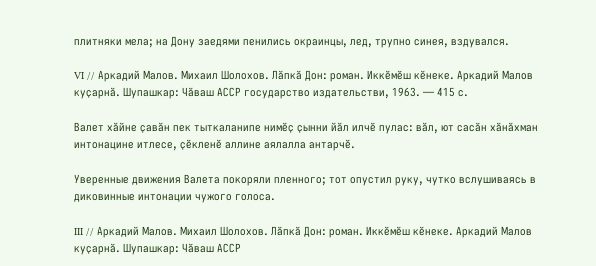плитняки мела; на Дону заедями пенились окраинцы, лед, трупно синея, вздувался.

VI // Аркадий Малов. Михаил Шолохов. Лӑпкӑ Дон: роман. Иккӗмӗш кӗнеке. Аркадий Малов куҫарнӑ. Шупашкар: Чӑваш АССР государство издательстви, 1963. — 415 с.

Валет хӑйне ҫавӑн пек тыткаланипе нимӗҫ ҫынни йӑл илчӗ пулас: вӑл, ют сасӑн хӑнӑхман интонацине итлесе, ҫӗкленӗ аллине аялалла антарчӗ.

Уверенные движения Валета покоряли пленного; тот опустил руку, чутко вслушиваясь в диковинные интонации чужого голоса.

III // Аркадий Малов. Михаил Шолохов. Лӑпкӑ Дон: роман. Иккӗмӗш кӗнеке. Аркадий Малов куҫарнӑ. Шупашкар: Чӑваш АССР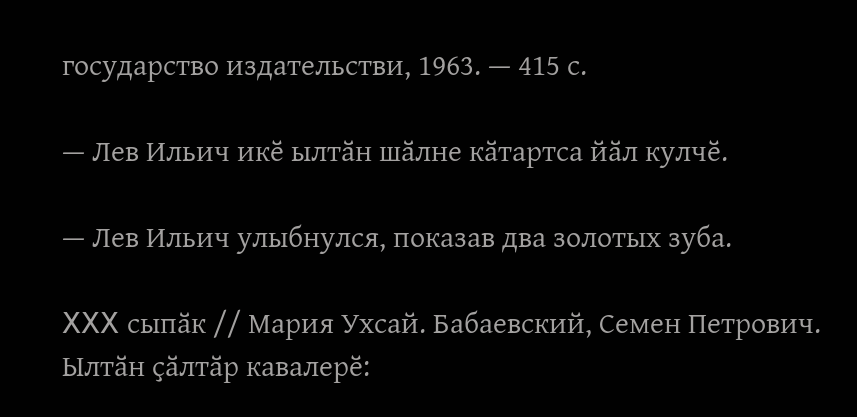государство издательстви, 1963. — 415 с.

— Лев Ильич икӗ ылтӑн шӑлне кӑтартса йӑл кулчӗ.

— Лев Ильич улыбнулся, показав два золотых зуба.

XXX сыпӑк // Мария Ухсай. Бабаевский, Семен Петрович. Ылтӑн ҫӑлтӑр кавалерӗ: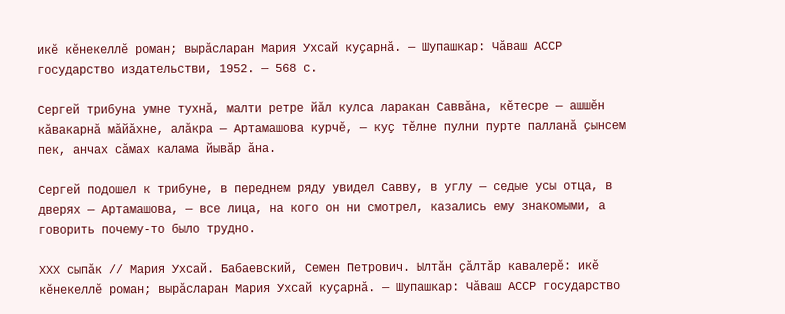икӗ кӗнекеллӗ роман; вырӑсларан Мария Ухсай куҫарнӑ. — Шупашкар: Чӑваш АССР государство издательстви, 1952. — 568 с.

Сергей трибуна умне тухнӑ, малти ретре йӑл кулса ларакан Саввӑна, кӗтесре — ашшӗн кӑвакарнӑ мӑйӑхне, алӑкра — Артамашова курчӗ, — куҫ тӗлне пулни пурте палланӑ ҫынсем пек, анчах сӑмах калама йывӑр ӑна.

Сергей подошел к трибуне, в переднем ряду увидел Савву, в углу — седые усы отца, в дверях — Артамашова, — все лица, на кого он ни смотрел, казались ему знакомыми, а говорить почему-то было трудно.

XXX сыпӑк // Мария Ухсай. Бабаевский, Семен Петрович. Ылтӑн ҫӑлтӑр кавалерӗ: икӗ кӗнекеллӗ роман; вырӑсларан Мария Ухсай куҫарнӑ. — Шупашкар: Чӑваш АССР государство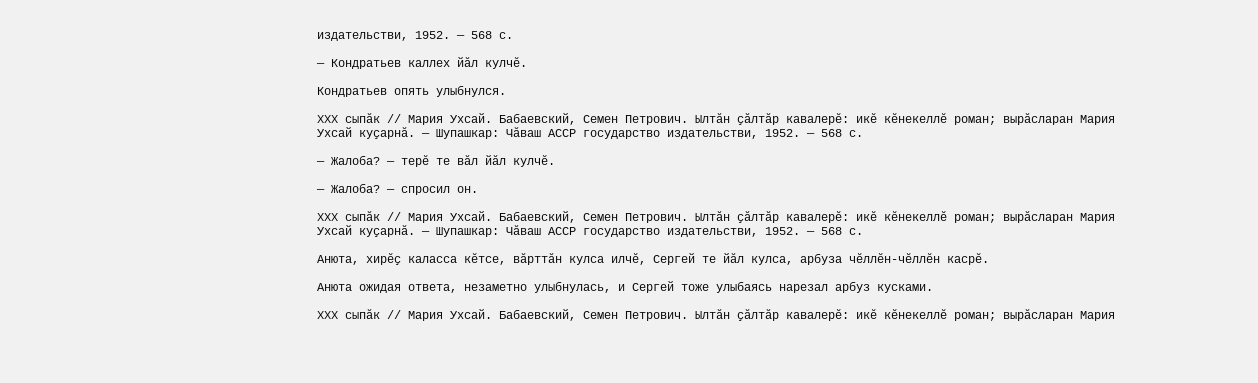издательстви, 1952. — 568 с.

— Кондратьев каллех йӑл кулчӗ.

Кондратьев опять улыбнулся.

XXX сыпӑк // Мария Ухсай. Бабаевский, Семен Петрович. Ылтӑн ҫӑлтӑр кавалерӗ: икӗ кӗнекеллӗ роман; вырӑсларан Мария Ухсай куҫарнӑ. — Шупашкар: Чӑваш АССР государство издательстви, 1952. — 568 с.

— Жалоба? — терӗ те вӑл йӑл кулчӗ.

— Жалоба? — спросил он.

XXX сыпӑк // Мария Ухсай. Бабаевский, Семен Петрович. Ылтӑн ҫӑлтӑр кавалерӗ: икӗ кӗнекеллӗ роман; вырӑсларан Мария Ухсай куҫарнӑ. — Шупашкар: Чӑваш АССР государство издательстви, 1952. — 568 с.

Анюта, хирӗҫ каласса кӗтсе, вӑрттӑн кулса илчӗ, Сергей те йӑл кулса, арбуза чӗллӗн-чӗллӗн касрӗ.

Анюта ожидая ответа, незаметно улыбнулась, и Сергей тоже улыбаясь нарезал арбуз кусками.

XXX сыпӑк // Мария Ухсай. Бабаевский, Семен Петрович. Ылтӑн ҫӑлтӑр кавалерӗ: икӗ кӗнекеллӗ роман; вырӑсларан Мария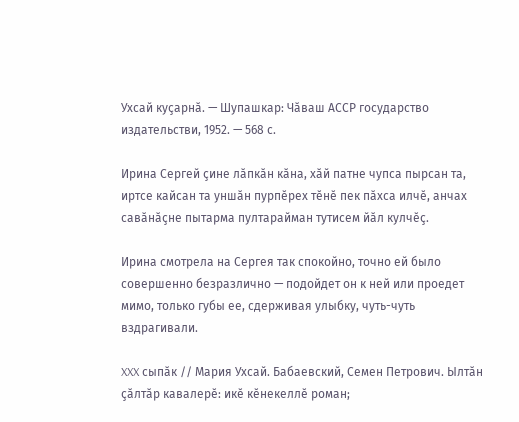Ухсай куҫарнӑ. — Шупашкар: Чӑваш АССР государство издательстви, 1952. — 568 с.

Ирина Сергей ҫине лӑпкӑн кӑна, хӑй патне чупса пырсан та, иртсе кайсан та уншӑн пурпӗрех тӗнӗ пек пӑхса илчӗ, анчах савӑнӑҫне пытарма пултарайман тутисем йӑл кулчӗҫ.

Ирина смотрела на Сергея так спокойно, точно ей было совершенно безразлично — подойдет он к ней или проедет мимо, только губы ее, сдерживая улыбку, чуть-чуть вздрагивали.

XXX сыпӑк // Мария Ухсай. Бабаевский, Семен Петрович. Ылтӑн ҫӑлтӑр кавалерӗ: икӗ кӗнекеллӗ роман;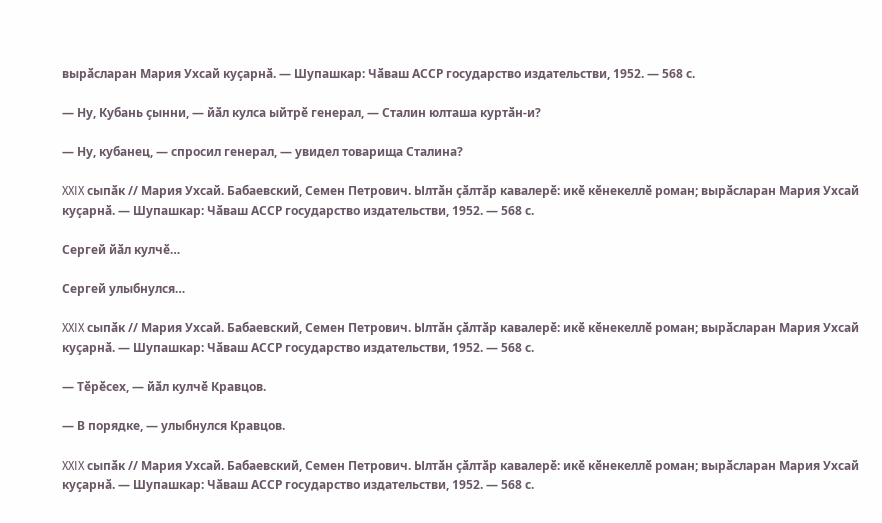вырӑсларан Мария Ухсай куҫарнӑ. — Шупашкар: Чӑваш АССР государство издательстви, 1952. — 568 с.

— Ну, Кубань ҫынни, — йӑл кулса ыйтрӗ генерал, — Сталин юлташа куртӑн-и?

— Ну, кубанец, — спросил генерал, — увидел товарища Сталина?

XXIX сыпӑк // Мария Ухсай. Бабаевский, Семен Петрович. Ылтӑн ҫӑлтӑр кавалерӗ: икӗ кӗнекеллӗ роман; вырӑсларан Мария Ухсай куҫарнӑ. — Шупашкар: Чӑваш АССР государство издательстви, 1952. — 568 с.

Сергей йӑл кулчӗ…

Сергей улыбнулся…

XXIX сыпӑк // Мария Ухсай. Бабаевский, Семен Петрович. Ылтӑн ҫӑлтӑр кавалерӗ: икӗ кӗнекеллӗ роман; вырӑсларан Мария Ухсай куҫарнӑ. — Шупашкар: Чӑваш АССР государство издательстви, 1952. — 568 с.

— Тӗрӗсех, — йӑл кулчӗ Кравцов.

— В порядке, — улыбнулся Кравцов.

XXIX сыпӑк // Мария Ухсай. Бабаевский, Семен Петрович. Ылтӑн ҫӑлтӑр кавалерӗ: икӗ кӗнекеллӗ роман; вырӑсларан Мария Ухсай куҫарнӑ. — Шупашкар: Чӑваш АССР государство издательстви, 1952. — 568 с.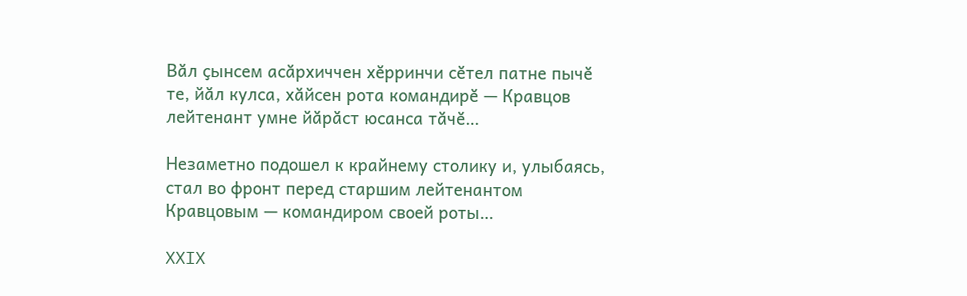Вӑл ҫынсем асӑрхиччен хӗрринчи сӗтел патне пычӗ те, йӑл кулса, хӑйсен рота командирӗ — Кравцов лейтенант умне йӑрӑст юсанса тӑчӗ…

Незаметно подошел к крайнему столику и, улыбаясь, стал во фронт перед старшим лейтенантом Кравцовым — командиром своей роты…

XXIX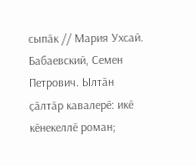сыпӑк // Мария Ухсай. Бабаевский, Семен Петрович. Ылтӑн ҫӑлтӑр кавалерӗ: икӗ кӗнекеллӗ роман;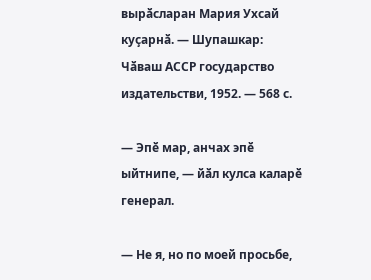вырӑсларан Мария Ухсай куҫарнӑ. — Шупашкар: Чӑваш АССР государство издательстви, 1952. — 568 с.

— Эпӗ мар, анчах эпӗ ыйтнипе, — йӑл кулса каларӗ генерал.

— Не я, но по моей просьбе,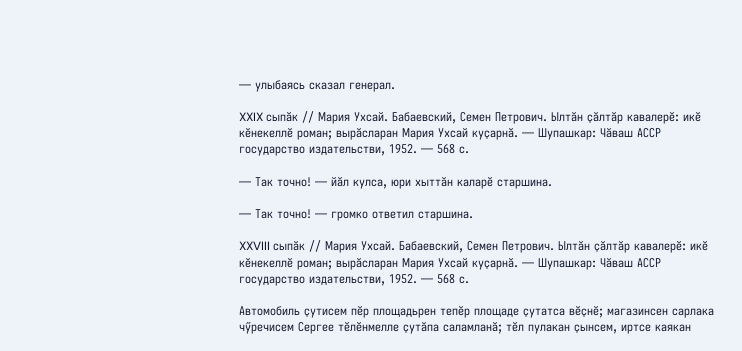— улыбаясь сказал генерал.

XXIX сыпӑк // Мария Ухсай. Бабаевский, Семен Петрович. Ылтӑн ҫӑлтӑр кавалерӗ: икӗ кӗнекеллӗ роман; вырӑсларан Мария Ухсай куҫарнӑ. — Шупашкар: Чӑваш АССР государство издательстви, 1952. — 568 с.

— Так точно! — йӑл кулса, юри хыттӑн каларӗ старшина.

— Так точно! — громко ответил старшина.

XXVIII сыпӑк // Мария Ухсай. Бабаевский, Семен Петрович. Ылтӑн ҫӑлтӑр кавалерӗ: икӗ кӗнекеллӗ роман; вырӑсларан Мария Ухсай куҫарнӑ. — Шупашкар: Чӑваш АССР государство издательстви, 1952. — 568 с.

Автомобиль ҫутисем пӗр площадьрен тепӗр площаде ҫутатса вӗҫнӗ; магазинсен сарлака чӳречисем Сергее тӗлӗнмелле ҫутӑпа саламланӑ; тӗл пулакан ҫынсем, иртсе каякан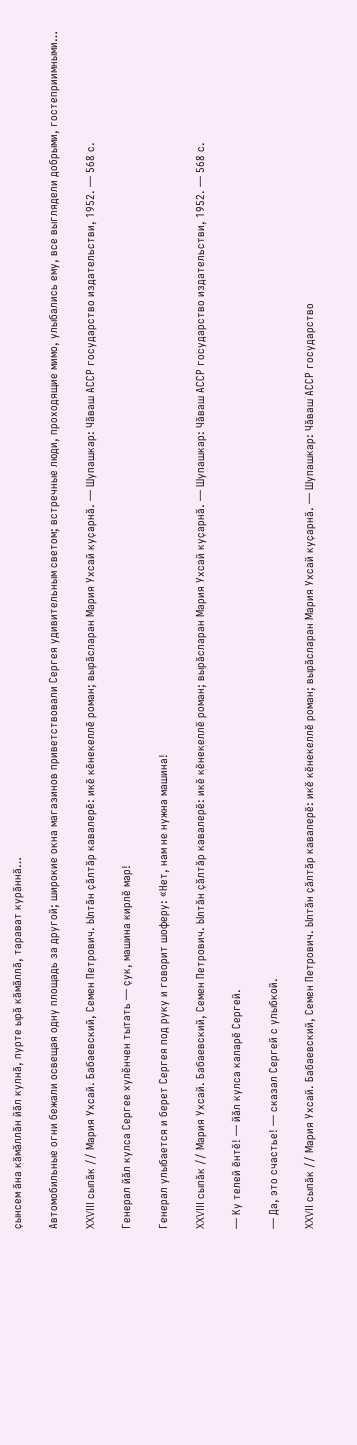ҫынсем ӑна кӑмӑллӑн йӑл кулнӑ, пурте ырӑ кӑмӑллӑ, тарават курӑннӑ…

Автомобильные огни бежали освещая одну площадь за другой; широкие окна магазинов приветствовали Сергея удивительным светом; встречные люди, проходящие мимо, улыбались ему, все выглядели добрыми, гостеприимными…

XXVIII сыпӑк // Мария Ухсай. Бабаевский, Семен Петрович. Ылтӑн ҫӑлтӑр кавалерӗ: икӗ кӗнекеллӗ роман; вырӑсларан Мария Ухсай куҫарнӑ. — Шупашкар: Чӑваш АССР государство издательстви, 1952. — 568 с.

Генерал йӑл кулса Сергее хулӗнчен тытать — ҫук, машина кирлӗ мар!

Генерал улыбается и берет Сергея под руку и говорит шоферу: «Нет, нам не нужна машина!

XXVIII сыпӑк // Мария Ухсай. Бабаевский, Семен Петрович. Ылтӑн ҫӑлтӑр кавалерӗ: икӗ кӗнекеллӗ роман; вырӑсларан Мария Ухсай куҫарнӑ. — Шупашкар: Чӑваш АССР государство издательстви, 1952. — 568 с.

— Ку телей ӗнтӗ! — йӑл кулса каларӗ Сергей.

— Да, это счастье! — сказал Сергей с улыбкой.

XXVII сыпӑк // Мария Ухсай. Бабаевский, Семен Петрович. Ылтӑн ҫӑлтӑр кавалерӗ: икӗ кӗнекеллӗ роман; вырӑсларан Мария Ухсай куҫарнӑ. — Шупашкар: Чӑваш АССР государство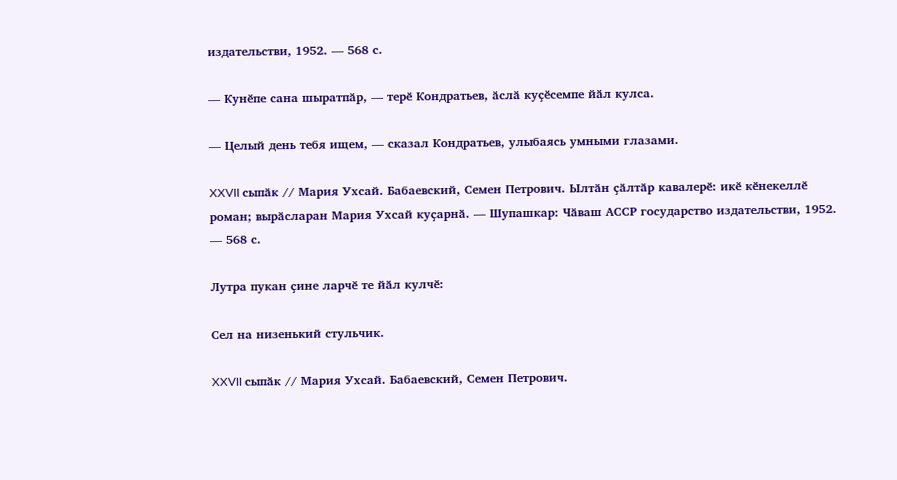издательстви, 1952. — 568 с.

— Кунӗпе сана шыратпӑр, — терӗ Кондратьев, ӑслӑ куҫӗсемпе йӑл кулса.

— Целый день тебя ищем, — сказал Кондратьев, улыбаясь умными глазами.

XXVII сыпӑк // Мария Ухсай. Бабаевский, Семен Петрович. Ылтӑн ҫӑлтӑр кавалерӗ: икӗ кӗнекеллӗ роман; вырӑсларан Мария Ухсай куҫарнӑ. — Шупашкар: Чӑваш АССР государство издательстви, 1952. — 568 с.

Лутра пукан ҫине ларчӗ те йӑл кулчӗ:

Сел на низенький стульчик.

XXVII сыпӑк // Мария Ухсай. Бабаевский, Семен Петрович.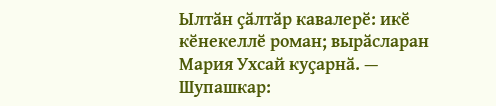Ылтӑн ҫӑлтӑр кавалерӗ: икӗ кӗнекеллӗ роман; вырӑсларан Мария Ухсай куҫарнӑ. — Шупашкар: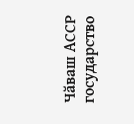Чӑваш АССР государство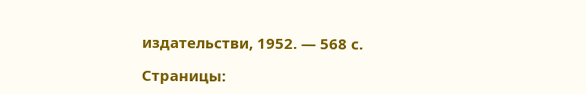издательстви, 1952. — 568 с.

Страницы: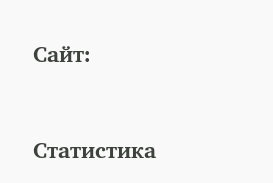Сайт:



Статистика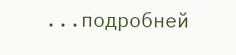...подробней